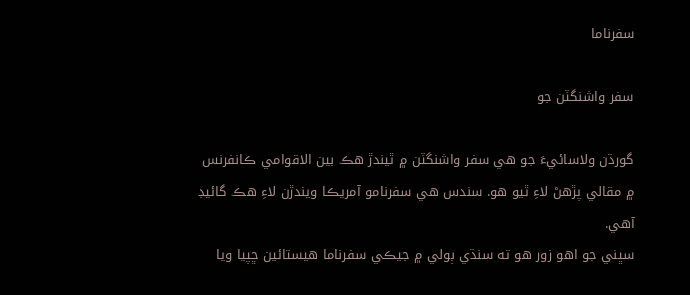سفرناما

سفر واشنگٽن جو

گورڌن ولاسائيءَ جو ھي سفر واشنگٽن ۾ ٿيندڙ ھڪ بين الاقوامي ڪانفرنس ۾ مقالي پڙھڻ لاءِ ٿيو ھو. سندس ھي سفرنامو آمريڪا ويندڙن لاءِ ھڪ گائيڊ آھي.
سڀني جو اهو زور هو ته سنڌي ٻولي ۾ جيڪي سفرناما هيستائين ڇپيا ويا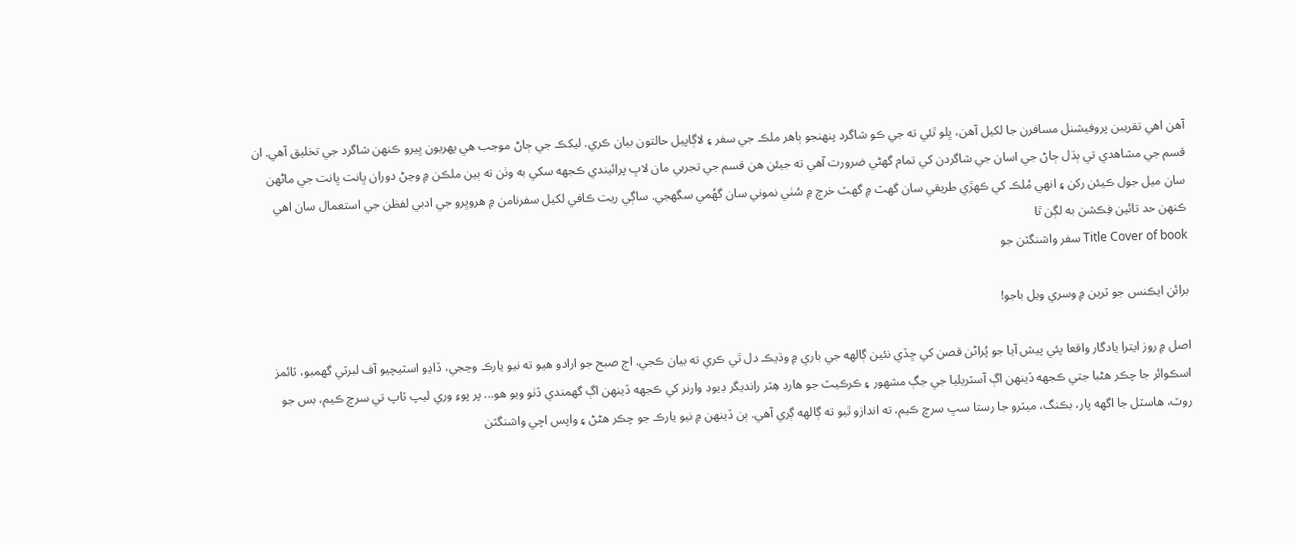آهن اهي تقريبن پروفيشنل مسافرن جا لکيل آهن، ڀلو ٿئي ته جي ڪو شاگرد پنهنجو ٻاهر ملڪ جي سفر ۽ لاڳاپيل حالتون بيان ڪري. ليکڪ جي ڄاڻ موجب هي پهريون ڀيرو ڪنهن شاگرد جي تخليق آهي. ان قسم جي مشاهدي تي ٻڌل ڄاڻ جي اسان جي شاگردن کي تمام گهڻي ضرورت آهي ته جيئن هن قسم جي تجربي مان لاڀ پرائيندي ڪجهه سکي به وٺن ته ٻين ملڪن ۾ وڃڻ دوران ڀانت ڀانت جي ماڻهن سان ميل جول ڪيئن رکن ۽ انهي مُلڪ کي ڪهڙي طريقي سان گهٽ ۾ گهٽ خرچ ۾ سُٺي نموني سان گهُمي سگهجي. ساڳي ريت ڪافي لکيل سفرنامن ۾ هروڀرو جي ادبي لفظن جي استعمال سان اهي ڪنهن حد تائين فِڪشن به لڳن ٿا
Title Cover of book سفر واشنگٽن جو

برائن ايڪنس جو ٽرين ۾ وسري ويل باجو!

اصل ۾ روز ايترا يادگار واقعا پئي پيش آيا جو پُراڻن قصن کي ڇڏي نئين ڳالهه جي باري ۾ وڌيڪ دل ٿي ڪري ته بيان ڪجي. اڄ صبح جو ارادو هيو ته نيو يارڪ وڃجي، ڏاڍو اسٽيچيو آف لبرٽي گهمبو، ٽائمز اسڪوائر جا چڪر هڻبا جتي ڪجهه ڏينهن اڳ آسٽريليا جي جڳ مشهور ۽ ڪرڪيٽ جو هارڊ هِٽر رانديگر ڊيوڊ وارنر کي ڪجهه ڏينهن اڳ گهمندي ڏٺو ويو هو... پر پوءِ وري ليپ ٽاپ تي سرچ ڪيم، بس جو روٽ، هاسٽل جا اگهه پار، بڪنگ، ميٽرو جا رستا سڀ سرچ ڪيم، ته اندازو ٿيو ته ڳالهه ڳري آهي. ٻن ڏينهن ۾ نيو يارڪ جو چڪر هڻڻ ۽ واپس اچي واشنگٽن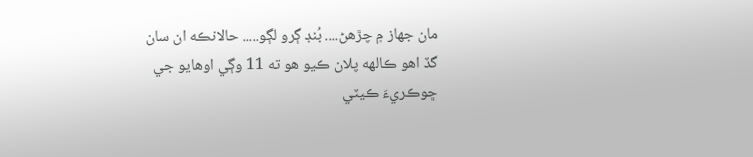مان جهاز ۾ چڙهڻ.... بُنڊ ڳرو لڳو..... حالانڪه ان سان گڏ اهو ڪالهه پلان ڪيو هو ته 11 وڳي اوهايو جي ڇوڪريءَ ڪيٽي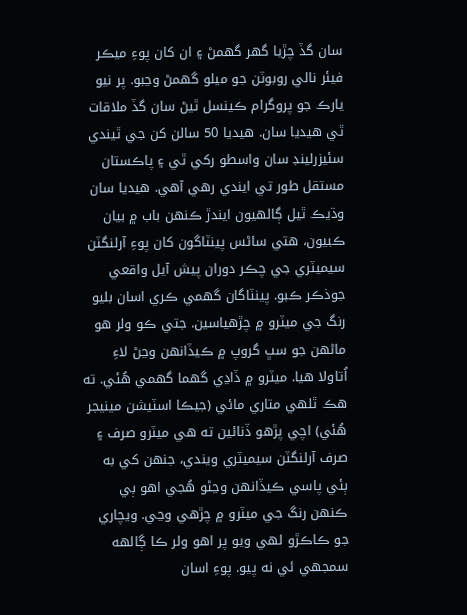سان گڏ چڙيا گهر گهمڻ ۽ ان کان پوءِ ميڪر فيئر نالي روبوٽن جو ميلو گهمڻ وڃبو. پر نيو يارڪ جو پروگرام ڪينسل ٿيڻ سان گڏ ملاقات ٿي هيديا سان. هيديا 50 سالن کن جي ٿيندي سئيزرلينڊ سان واسطو رکي ٿي ۽ پاڪستان مستقل طور تي ايندي رهي آهي. هيديا سان وڌيڪ ٿيل ڳالهيون ايندڙ ڪنهن باب ۾ بيان ڪبيون، هتي ساڻس پينٽاگون کان پوءِ آرلنگٽن سيميٽري جي چڪر دوران پيش آيل واقعي جوذڪر ڪبو. پينٽاگان گهمي ڪري اسان بليو رنگ جي ميٽرو ۾ چڙهياسين. جتي ڪو ولر هو ماڻهن جو سڀ گروپ ۾ ڪيڏانهن وڃڻ لاءِ اُتاولا هيا. ميٽرو ۾ ڏاڍي گهما گهمي هُئي. ته هڪ ٿلهي متاري مائي (جيڪا اسٽيشن مينيجر هُئي) اچي پڙهو ڏنائين ته هي ميٽرو صرف ۽ صرف آرلنگٽن سيميٽري ويندي، جنهن کي به ٻئي پاسي ڪيڏانهن وڃڻو هُجي اهو ٻي ڪنهن رنگ جي ميٽرو ۾ چڙهي وڃي. ويچاري جو ڪاڪڙو لهي ويو پر اهو ولر ڪا ڳالهه سمجهي ئي نه پيو. پوءِ اسان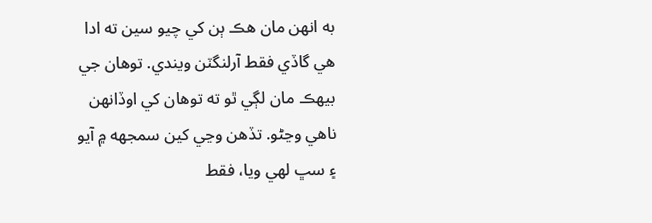به انهن مان هڪ ٻن کي چيو سين ته ادا هي گاڏي فقط آرلنگٽن ويندي. توهان جي بيهڪ مان لڳي ٿو ته توهان کي اوڏانهن ناهي وڃڻو. تڏهن وڃي کين سمجهه ۾ آيو ۽ سڀ لهي ويا، فقط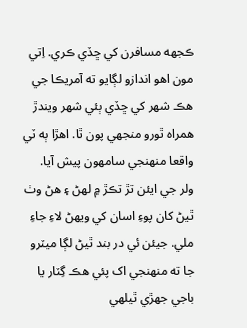ڪجهه مسافرن کي ڇڏي ڪري. اِتي مون اهو اندازو لڳايو ته آمريڪا جي هڪ شهر کي ڇڏي ٻئي شهر ويندڙ همراه ٿورو منجهي پون ٿا. اهڙا ٻه ٽي واقعا منهنجي سامهون پيش آيا.
ولر جي ايئن تڙ تڪڙ ۾ لهڻ ۽ هڻ وٺ ٿيڻ کان پوءِ اسان کي ويهڻ لاءِ جاءِ ملي. جيئن ئي در بند ٿيڻ لڳا ميٽرو جا ته منهنجي اک پئي هڪ گِٽار يا باجي جهڙي ٿيلهي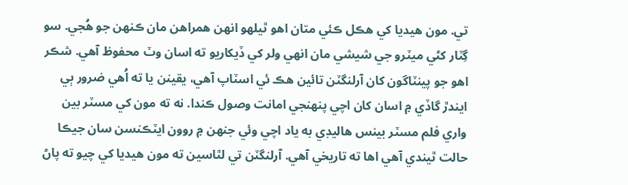تي. مون هيديا کي هڪل ڪئي متان اهو ٿيلهو انهن همراهن مان ڪنهن جو هُجي. سو گِٽار کڻي ميٽرو جي شيشي مان انهي ولر کي ڏيکاريو ته اسان وٽ محفوظ آهي. شڪر اهو جو پينٽاگون کان آرلنگٽن تائين هڪ ئي اسٽاپ آهي، يقينن يا ته اُهي ضرور ٻي ايندڙ گاڏي ۾ اسان کان اچي پنهنجي امانت وصول ڪندا. نه ته مون کي مسٽر بين واري فلم مسٽر بينس هاليڊي به ياد اچي وئي جنهن ۾ روون ايٽڪنسن سان جيڪا حالت ٿيندي آهي اها ته تاريخي آهي. آرلنگٽن تي لٿاسين ته مون هيديا کي چيو ته پاڻ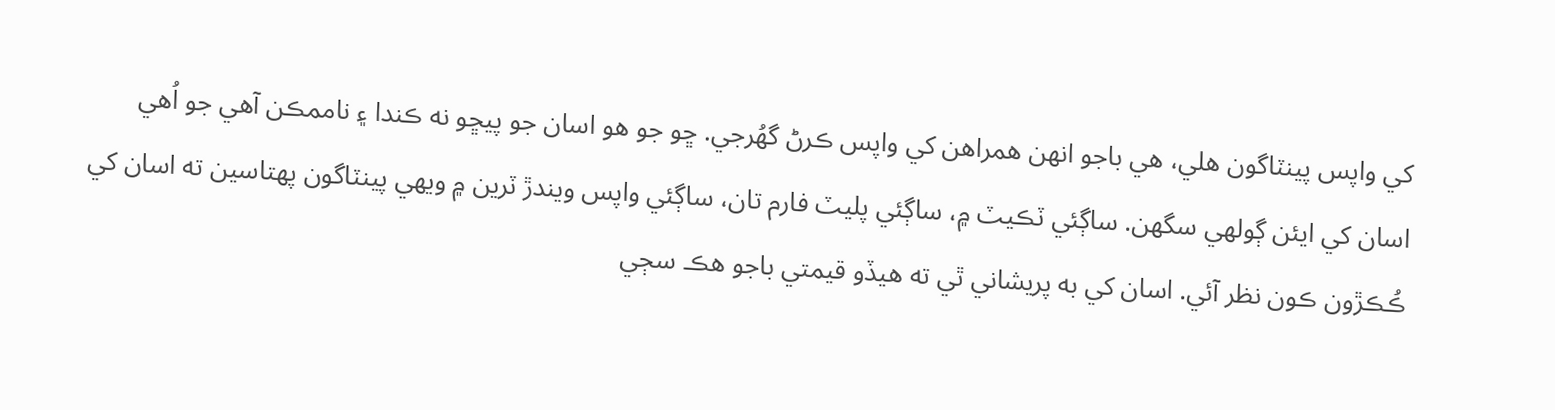کي واپس پينٽاگون هلي، هي باجو انهن همراهن کي واپس ڪرڻ گهُرجي. ڇو جو هو اسان جو پيڇو نه ڪندا ۽ ناممڪن آهي جو اُهي اسان کي ايئن ڳولهي سگهن. ساڳئي ٽڪيٽ ۾، ساڳئي پليٽ فارم تان، ساڳئي واپس ويندڙ ٽرين ۾ ويهي پينٽاگون پهتاسين ته اسان کي ڪُڪڙون ڪون نظر آئي. اسان کي به پريشاني ٿي ته هيڏو قيمتي باجو هڪ سڄي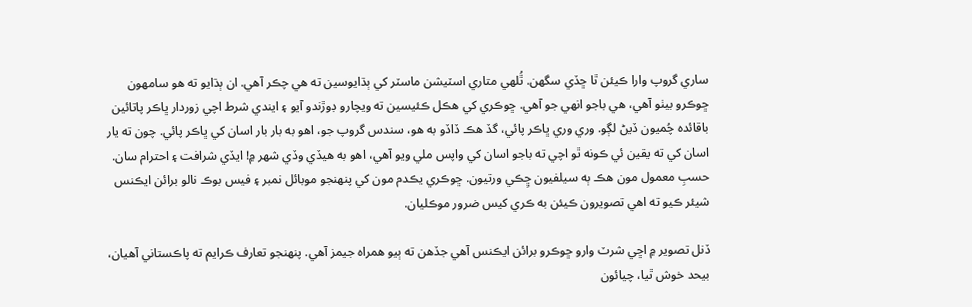ساري گروپ وارا ڪيئن ٿا ڇڏي سگهن. ٿُلهي متاري اسٽيشن ماسٽر کي ٻڌايوسين ته هي چڪر آهي. ان ٻڌايو ته هو سامهون ڇوڪرو بيٺو آهي، هي باجو انهي جو آهي. ڇوڪري کي هڪل ڪئيسين ته ويچارو ڊوڙندو آيو ۽ ايندي شرط اچي زوردار ڀاڪر پاتائين باقائده چُميون ڏيڻ لڳو. وري وري ڀاڪر پائي، گڏ هڪ ڏاڏو به هو، سندس گروپ جو، اهو به بار بار اسان کي ڀاڪر پائي. چون ته يار اسان کي ته يقين ئي ڪونه ٿو اچي ته باجو اسان کي واپس ملي ويو آهي، اهو به هيڏي وڏي شهر ۾! ايڏي شرافت ۽ احترام سان. حسبِ معمول مون هڪ ٻه سيلفيون ڇِڪي ورتيون. ڇوڪري يڪدم مون کي پنهنجو موبائل نمبر ۽ فيس بوڪ نالو برائن ايڪنس شيئر ڪيو ته اهي تصويرون ڪيئن به ڪري کيس ضرور موڪليان.

ڏنل تصوير ۾ اڇي شرٽ وارو ڇوڪرو برائن ايڪنس آهي جڏهن ته ٻيو همراه جيمز آهي. پنهنجو تعارف ڪرايم ته پاڪستاني آهيان، بيحد خوش ٿيا، چيائون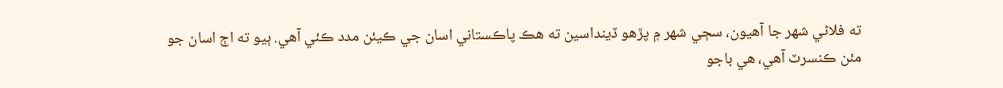ته فلاڻي شهر جا آهيون، سڄي شهر ۾ پڙهو ڏينداسين ته هڪ پاڪستاني اسان جي ڪيئن مدد ڪئي آهي. ٻيو ته اڄ اسان جو مئن ڪنسرٽ آهي، هي باجو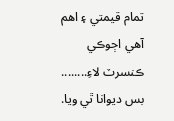تمام قيمتي ۽ اهم آهي اڄوڪي ڪنسرٽ لاءِ........ بس ديوانا ٿي ويا.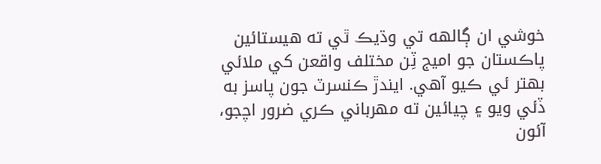خوشي ان ڳالهه تي وڌيڪ ٿي ته هيستائين پاڪستان جو اميج ٽِن مختلف واقعن کي ملائي بهتر ئي ڪيو آهي. ايندڙ ڪنسرٽ جون پاسز به ڏئي ويو ۽ چيائين ته مهرباني ڪري ضرور اچجو، آئون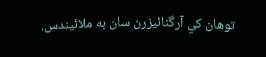توهان کي آرگنائيزرن سان به ملائيندس.